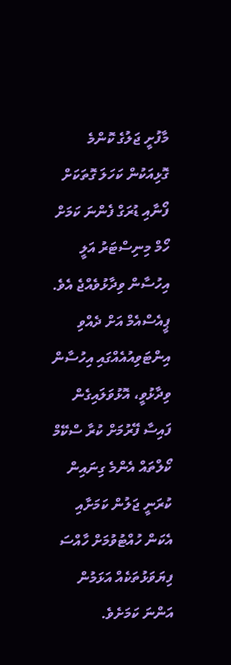މާފުށީ ޖަލުގެ ކޮންމެ ގޮޅިއަކުން ކަހަލަ ގޮތަކަށް ފޯނާއި ޑުރަގް ފެންނަ ކަމަށް ހޯމް މިނިސްޓަރު އަލީ އިހުސާން ވިދާޅުވެއްޖެ އެވެ.
ޕީއެސްއެމް އަށް ދެއްވި އިންޓަވިއުއެއްގައި އިހުސާން ވިދާޅުވީ، އޮޅުވަލައިގެން ފައިސާ ފޭރުމަށް ކުރާ ސްކޭމް ކޯލްތައް އެންމެ ގިނައިން ކުރަނީ ޖަލުން ކަމަށާއި އެކަން ހުއްޓުވުމަށް ހާއްސަ ފިޔަވަޅުތަކެއް އަޅަމުން އަންނަ ކަމަށެވެ.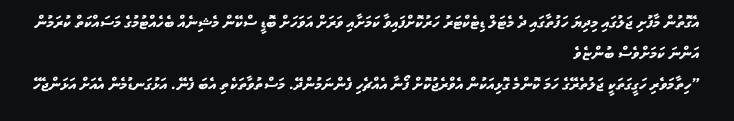އެގޮތުން މާފުށި ޖަލުގައި މިދިޔަ ހަފުތާގައި ދެ މެޓަލް ޑިޓެކްޓަރު ހަރުކޮށްފައިވާ ކަމަށާއި ވަރަށް އަވަހަށް ބޮޑީ ސްކޭން މެޝިނެއް ބެހެއްޓުމުގެ މަސައްކަތް ކުރަމުން އަންނަ ކަމަށްވެސް ބުންޏެވެ
”ހިތާމަވެރި ހަގީގަތަކީ ޖަލުތެރޭގެ ހަމަ ކޮންމެ ގޮޅިއަކުން އެވްރެޖުކޮށް ފޯނާ އެއްޗެހި ފެންނަމުންދޭ. މަސްތުވާތަކެތި އެބަ ފެނޭ. އަޅުގަނޑުމެން އެއަށް އަޅަންޖެހޭ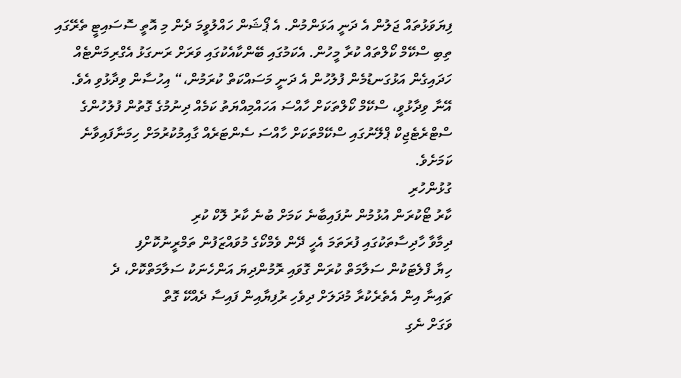ފިޔަވަޅުތައް ޖަލުން އެ ދަނީ އަޅަންމުން. އެ ޕޯޝަން ހައްލުވީމަ ދެން މި އޮތީ ސޮސައިޓީ ތެރޭގައި ތިބި ސްކޭމް ކޯލްތައް ކުރާ މީހުން. އެކަމުގައި ބޭންކާއެކުގައި ވަރަށް ރަނގަޅު އެގްރިމަންޓެއް ހަދައިގެން އަޅުގަނޑުމެން ފުލުހުން އެ ދަނީ މަސައްކަތް ކުރަމުން،“ އިހުސާން ވިދާޅުވި އެވެ.
އޭނާ ވިދާޅުވީ، ސްކޭމް ކޯލްތަކަށް ހާއްސަ އަހައްމިއްޔަތު ކަމެއް ދިނުމުގެ ގޮތުން ފުލުހުންގެ ސްޓްރެޓެޖިކް ޕްލޭނުގައި ސްކޭމްތަކަށް ހާއްސަ ސެންޓަރެއް ގާއިމުކުރުމަށް ހިމަނާފައިވާނެ ކަމަށެވެ.
ގުޅުންހުރި
ކާރު ޓޯކުރަން އުޅުމުން ނުފައިބާނެ ކަމަށް ބުނެ ކާރު ލޮކް ކުރި
ދިމާވާ ހާދިސާތަކުގައި ފުރަތަމަ އެހީ ދޭން ވެމްކޯގެ މުވައްޒަފުން ތަމްރީނުކޮށްފި
ހިޔާ ފްލެޓަކުން ސަލާމަތް ކުރަން ގޮވައި ރޮމުންދިޔަ އަންހެނަކު ސަލާމަތްކޮށް، ދެ
ޗައިނާ އިން އެތެރެކުރާ މުދަލަށް ދިވެހި ރުފިޔާއިން ފައިސާ ދެއްކޭ ގޮތް
ވަގަށް ނެގި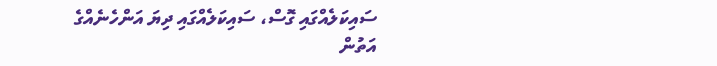ސައިކަލެއްގައި ގޮސް، ސައިކަލެއްގައި ދިޔަ އަންހެނެއްގެ އަތުން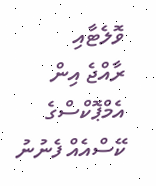ވޮލެޓާއި
ރާއްޖެ އިން އެމްޕޮކްސްގެ ކޭސްއެއް ފެނުނު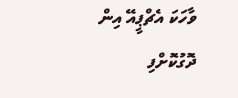ވާހަކަ އެޗްޕީއޭ އިން ދޮގުކޮށްފި